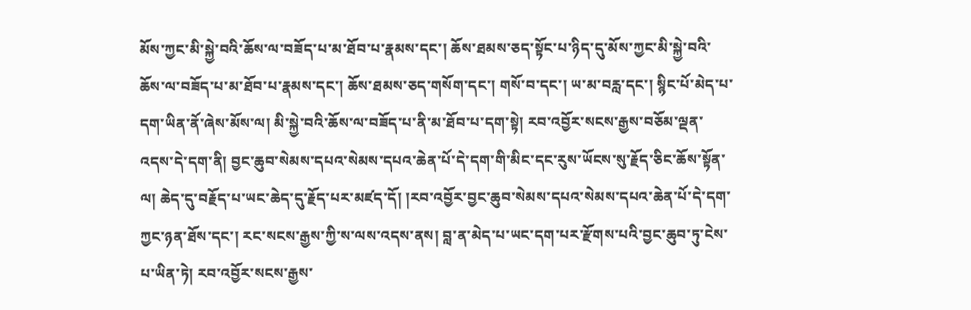མོས་ཀྱང་མི་སྐྱེ་བའི་ཆོས་ལ་བཟོད་པ་མ་ཐོབ་པ་རྣམས་དང་། ཆོས་ཐམས་ཅད་སྟོང་པ་ཉིད་དུ་མོས་ཀྱང་མི་སྐྱེ་བའི་ཆོས་ལ་བཟོད་པ་མ་ཐོབ་པ་རྣམས་དང་། ཆོས་ཐམས་ཅད་གསོག་དང་། གསོ་བ་དང་། ཡ་མ་བརླ་དང་། སྙིང་པོ་མེད་པ་དག་ཡིན་ནོ་ཞེས་མོས་ལ། མི་སྐྱེ་བའི་ཆོས་ལ་བཟོད་པ་ནི་མ་ཐོབ་པ་དག་སྟེ། རབ་འབྱོར་སངས་རྒྱས་བཅོམ་ལྡན་འདས་དེ་དག་ནི། བྱང་ཆུབ་སེམས་དཔའ་སེམས་དཔའ་ཆེན་པོ་དེ་དག་གི་མིང་དང་རུས་ཡོངས་སུ་རྗོད་ཅིང་ཆོས་སྟོན་ལ། ཆེད་དུ་བརྗོད་པ་ཡང་ཆེད་དུ་རྗོད་པར་མཛད་དོ། །རབ་འབྱོར་བྱང་ཆུབ་སེམས་དཔའ་སེམས་དཔའ་ཆེན་པོ་དེ་དག་ཀྱང་ཉན་ཐོས་དང་། རང་སངས་རྒྱས་ཀྱི་ས་ལས་འདས་ནས། བླ་ན་མེད་པ་ཡང་དག་པར་རྫོགས་པའི་བྱང་ཆུབ་ཏུ་ངེས་པ་ཡིན་ཏེ། རབ་འབྱོར་སངས་རྒྱས་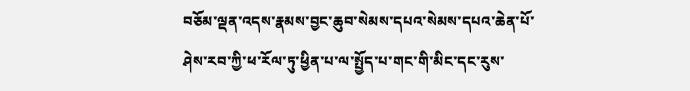བཅོམ་ལྡན་འདས་རྣམས་བྱང་ཆུབ་སེམས་དཔའ་སེམས་དཔའ་ཆེན་པོ་ཤེས་རབ་ཀྱི་ཕ་རོལ་ཏུ་ཕྱིན་པ་ལ་སྤྱོད་པ་གང་གི་མིང་དང་རུས་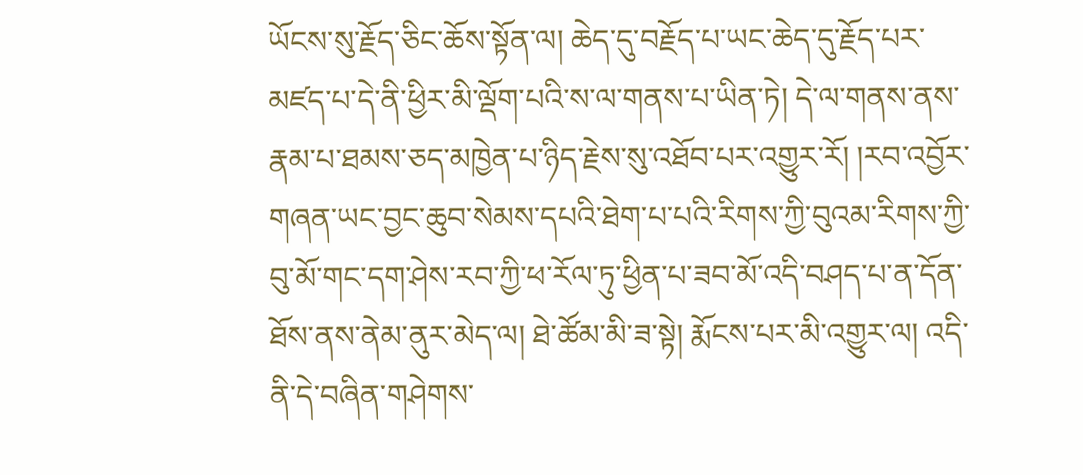ཡོངས་སུ་རྗོད་ཅིང་ཆོས་སྟོན་ལ། ཆེད་དུ་བརྗོད་པ་ཡང་ཆེད་དུ་རྗོད་པར་མཛད་པ་དེ་ནི་ཕྱིར་མི་ལྡོག་པའི་ས་ལ་གནས་པ་ཡིན་ཏེ། དེ་ལ་གནས་ནས་རྣམ་པ་ཐམས་ཅད་མཁྱེན་པ་ཉིད་རྗེས་སུ་འཐོབ་པར་འགྱུར་རོ། །རབ་འབྱོར་གཞན་ཡང་བྱང་ཆུབ་སེམས་དཔའི་ཐེག་པ་པའི་རིགས་ཀྱི་བུའམ་རིགས་ཀྱི་བུ་མོ་གང་དག་ཤེས་རབ་ཀྱི་ཕ་རོལ་ཏུ་ཕྱིན་པ་ཟབ་མོ་འདི་བཤད་པ་ན་དོན་ཐོས་ནས་ནེམ་ནུར་མེད་ལ། ཐེ་ཚོམ་མི་ཟ་སྟེ། རྨོངས་པར་མི་འགྱུར་ལ། འདི་ནི་དེ་བཞིན་གཤེགས་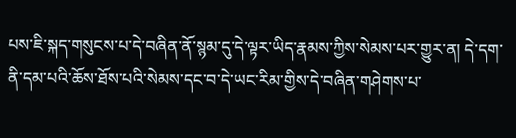པས་ཇི་སྐད་གསུངས་པ་དེ་བཞིན་ནོ་སྙམ་དུ་དེ་ལྟར་ཡིད་རྣམས་ཀྱིས་སེམས་པར་གྱུར་ན། དེ་དག་ནི་དམ་པའི་ཆོས་ཐོས་པའི་སེམས་དང་བ་དེ་ཡང་རིམ་གྱིས་དེ་བཞིན་གཤེགས་པ་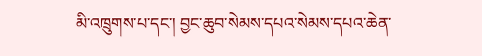མི་འཁྲུགས་པ་དང་། བྱང་ཆུབ་སེམས་དཔའ་སེམས་དཔའ་ཆེན་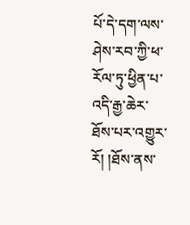པོ་དེ་དག་ལས་ཤེས་རབ་ཀྱི་ཕ་རོལ་ཏུ་ཕྱིན་པ་འདི་རྒྱ་ཆེར་ཐོས་པར་འགྱུར་རོ། །ཐོས་ནས་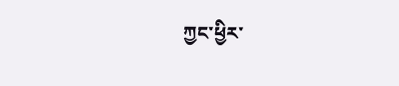ཀྱང་ཕྱིར་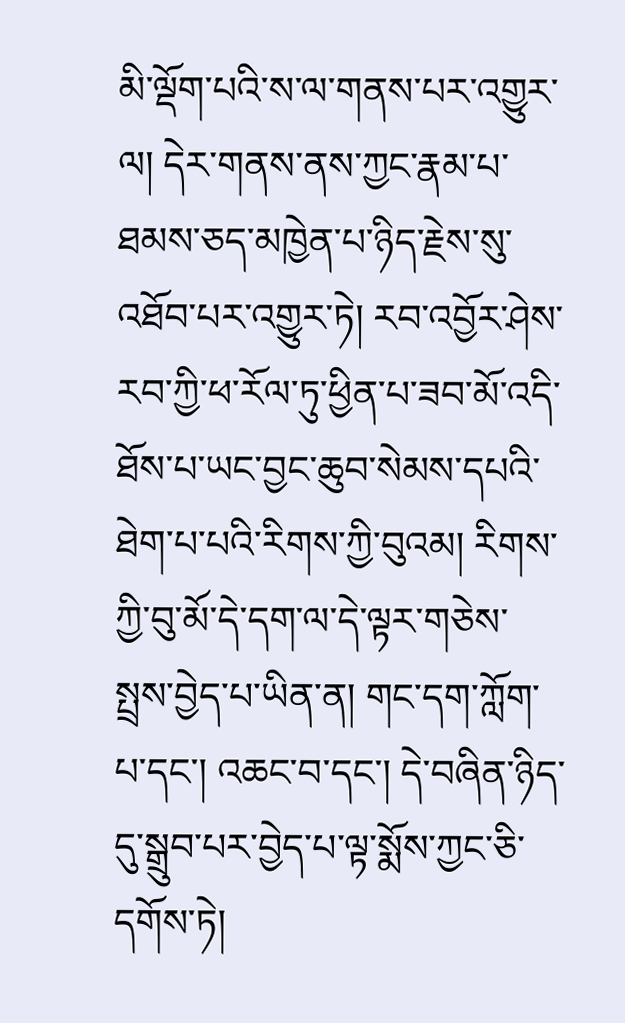མི་ལྡོག་པའི་ས་ལ་གནས་པར་འགྱུར་ལ། དེར་གནས་ནས་ཀྱང་རྣམ་པ་ཐམས་ཅད་མཁྱེན་པ་ཉིད་རྗེས་སུ་འཐོབ་པར་འགྱུར་ཏེ། རབ་འབྱོར་ཤེས་རབ་ཀྱི་ཕ་རོལ་ཏུ་ཕྱིན་པ་ཟབ་མོ་འདི་ཐོས་པ་ཡང་བྱང་ཆུབ་སེམས་དཔའི་ཐེག་པ་པའི་རིགས་ཀྱི་བུའམ། རིགས་ཀྱི་བུ་མོ་དེ་དག་ལ་དེ་ལྟར་གཅེས་སྤྲས་བྱེད་པ་ཡིན་ན། གང་དག་ཀློག་པ་དང་། འཆང་བ་དང་། དེ་བཞིན་ཉིད་དུ་སྒྲུབ་པར་བྱེད་པ་ལྟ་སྨོས་ཀྱང་ཅི་དགོས་ཏེ།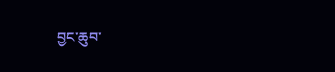བྱང་ཆུབ་